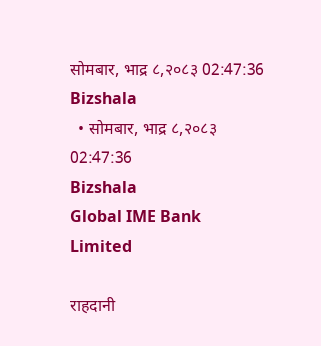सोमबार, भाद्र ८,२०८३ 02:47:36
Bizshala
  • सोमबार, भाद्र ८,२०८३ 02:47:36
Bizshala
Global IME Bank Limited

राहदानी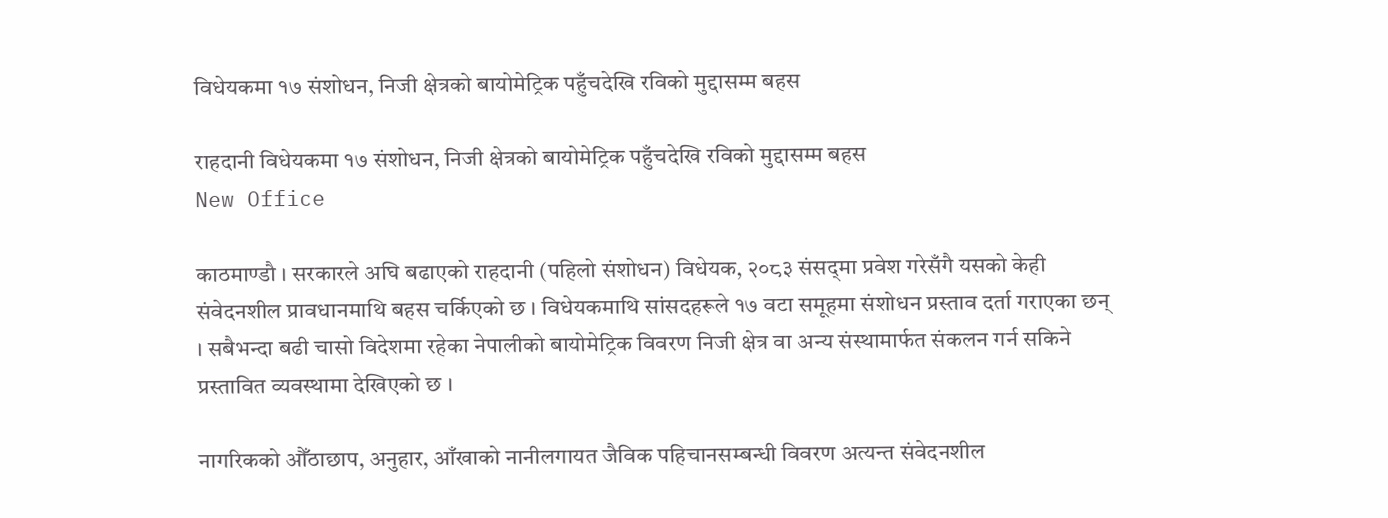विधेयकमा १७ संशोधन, निजी क्षेत्रको बायोमेट्रिक पहुँचदेखि रविको मुद्दासम्म बहस

राहदानी विधेयकमा १७ संशोधन, निजी क्षेत्रको बायोमेट्रिक पहुँचदेखि रविको मुद्दासम्म बहस
New Office

काठमाण्डौ । सरकारले अघि बढाएको राहदानी (पहिलो संशोधन) विधेयक, २०८३ संसद्‌मा प्रवेश गरेसँगै यसको केही संवेदनशील प्रावधानमाथि बहस चर्किएको छ । विधेयकमाथि सांसदहरूले १७ वटा समूहमा संशोधन प्रस्ताव दर्ता गराएका छन् । सबैभन्दा बढी चासो विदेशमा रहेका नेपालीको बायोमेट्रिक विवरण निजी क्षेत्र वा अन्य संस्थामार्फत संकलन गर्न सकिने प्रस्तावित व्यवस्थामा देखिएको छ ।

नागरिकको औँठाछाप, अनुहार, आँखाको नानीलगायत जैविक पहिचानसम्बन्धी विवरण अत्यन्त संवेदनशील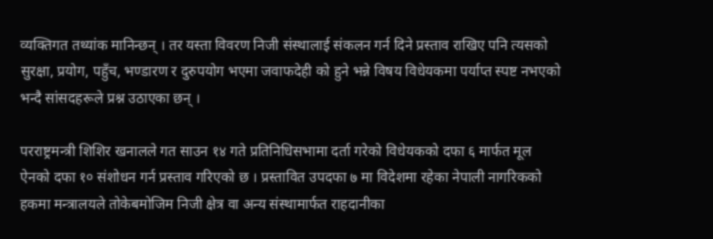व्यक्तिगत तथ्यांक मानिन्छन् । तर यस्ता विवरण निजी संस्थालाई संकलन गर्न दिने प्रस्ताव राखिए पनि त्यसको सुरक्षा, प्रयोग, पहुँच, भण्डारण र दुरुपयोग भएमा जवाफदेही को हुने भन्ने विषय विधेयकमा पर्याप्त स्पष्ट नभएको भन्दै सांसदहरूले प्रश्न उठाएका छन् ।

परराष्ट्रमन्त्री शिशिर खनालले गत साउन १४ गते प्रतिनिधिसभामा दर्ता गरेको विधेयकको दफा ६ मार्फत मूल ऐनको दफा १० संशोधन गर्न प्रस्ताव गरिएको छ । प्रस्तावित उपदफा ७ मा विदेशमा रहेका नेपाली नागरिकको हकमा मन्त्रालयले तोकेबमोजिम निजी क्षेत्र वा अन्य संस्थामार्फत राहदानीका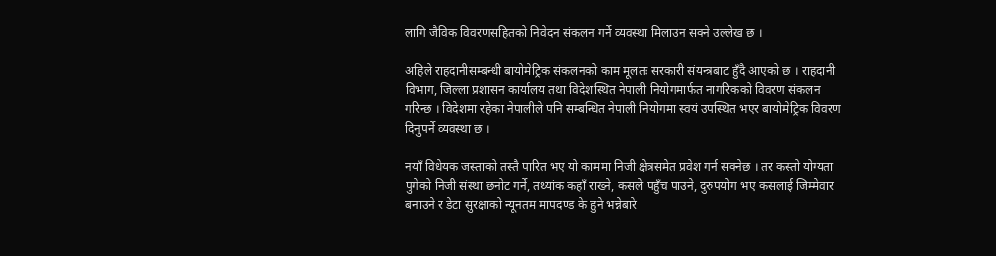लागि जैविक विवरणसहितको निवेदन संकलन गर्ने व्यवस्था मिलाउन सक्ने उल्लेख छ ।

अहिले राहदानीसम्बन्धी बायोमेट्रिक संकलनको काम मूलतः सरकारी संयन्त्रबाट हुँदै आएको छ । राहदानी विभाग, जिल्ला प्रशासन कार्यालय तथा विदेशस्थित नेपाली नियोगमार्फत नागरिकको विवरण संकलन गरिन्छ । विदेशमा रहेका नेपालीले पनि सम्बन्धित नेपाली नियोगमा स्वयं उपस्थित भएर बायोमेट्रिक विवरण दिनुपर्ने व्यवस्था छ ।

नयाँ विधेयक जस्ताको तस्तै पारित भए यो काममा निजी क्षेत्रसमेत प्रवेश गर्न सक्नेछ । तर कस्तो योग्यता पुगेको निजी संस्था छनोट गर्ने, तथ्यांक कहाँ राख्ने, कसले पहुँच पाउने, दुरुपयोग भए कसलाई जिम्मेवार बनाउने र डेटा सुरक्षाको न्यूनतम मापदण्ड के हुने भन्नेबारे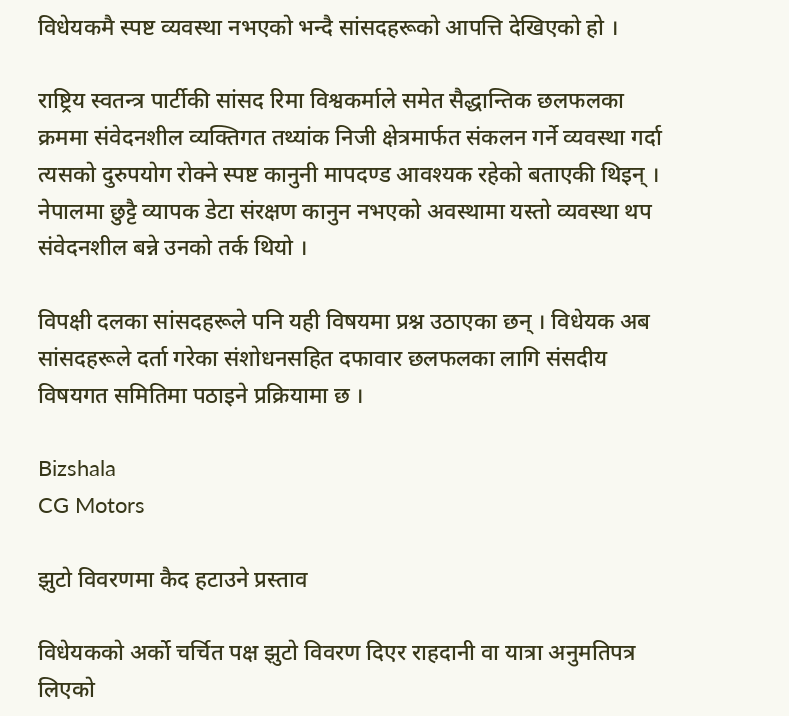विधेयकमै स्पष्ट व्यवस्था नभएको भन्दै सांसदहरूको आपत्ति देखिएको हो ।

राष्ट्रिय स्वतन्त्र पार्टीकी सांसद रिमा विश्वकर्माले समेत सैद्धान्तिक छलफलका क्रममा संवेदनशील व्यक्तिगत तथ्यांक निजी क्षेत्रमार्फत संकलन गर्ने व्यवस्था गर्दा त्यसको दुरुपयोग रोक्ने स्पष्ट कानुनी मापदण्ड आवश्यक रहेको बताएकी थिइन् । नेपालमा छुट्टै व्यापक डेटा संरक्षण कानुन नभएको अवस्थामा यस्तो व्यवस्था थप संवेदनशील बन्ने उनको तर्क थियो ।

विपक्षी दलका सांसदहरूले पनि यही विषयमा प्रश्न उठाएका छन् । विधेयक अब सांसदहरूले दर्ता गरेका संशोधनसहित दफावार छलफलका लागि संसदीय विषयगत समितिमा पठाइने प्रक्रियामा छ ।

Bizshala
CG Motors

झुटो विवरणमा कैद हटाउने प्रस्ताव

विधेयकको अर्को चर्चित पक्ष झुटो विवरण दिएर राहदानी वा यात्रा अनुमतिपत्र लिएको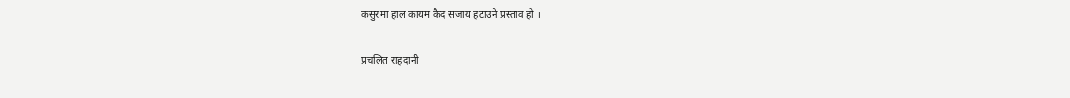कसुरमा हाल कायम कैद सजाय हटाउने प्रस्ताव हो ।

प्रचलित राहदानी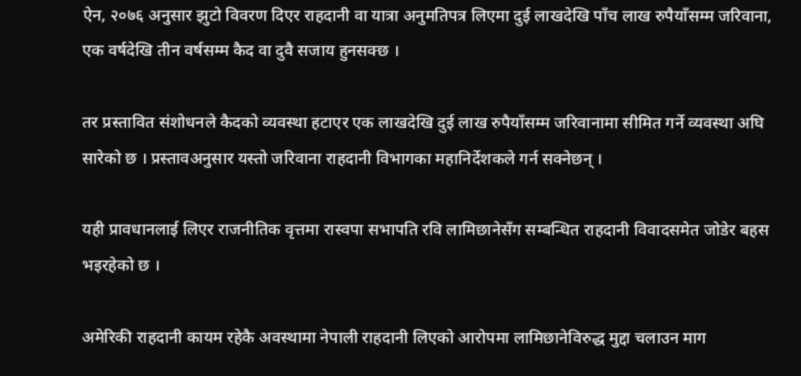ऐन, २०७६ अनुसार झुटो विवरण दिएर राहदानी वा यात्रा अनुमतिपत्र लिएमा दुई लाखदेखि पाँच लाख रुपैयाँसम्म जरिवाना, एक वर्षदेखि तीन वर्षसम्म कैद वा दुवै सजाय हुनसक्छ ।

तर प्रस्तावित संशोधनले कैदको व्यवस्था हटाएर एक लाखदेखि दुई लाख रुपैयाँसम्म जरिवानामा सीमित गर्ने व्यवस्था अघि सारेको छ । प्रस्तावअनुसार यस्तो जरिवाना राहदानी विभागका महानिर्देशकले गर्न सक्नेछन् ।

यही प्रावधानलाई लिएर राजनीतिक वृत्तमा रास्वपा सभापति रवि लामिछानेसँग सम्बन्धित राहदानी विवादसमेत जोडेर बहस भइरहेको छ ।

अमेरिकी राहदानी कायम रहेकै अवस्थामा नेपाली राहदानी लिएको आरोपमा लामिछानेविरुद्ध मुद्दा चलाउन माग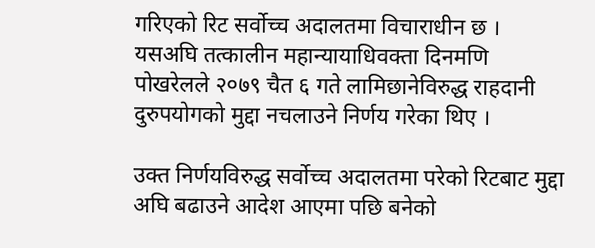गरिएको रिट सर्वोच्च अदालतमा विचाराधीन छ । यसअघि तत्कालीन महान्यायाधिवक्ता दिनमणि पोखरेलले २०७९ चैत ६ गते लामिछानेविरुद्ध राहदानी दुरुपयोगको मुद्दा नचलाउने निर्णय गरेका थिए ।

उक्त निर्णयविरुद्ध सर्वोच्च अदालतमा परेको रिटबाट मुद्दा अघि बढाउने आदेश आएमा पछि बनेको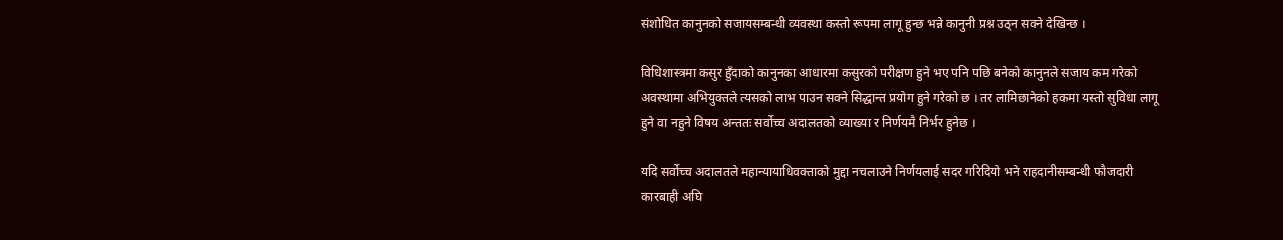संशोधित कानुनको सजायसम्बन्धी व्यवस्था कस्तो रूपमा लागू हुन्छ भन्ने कानुनी प्रश्न उठ्न सक्ने देखिन्छ ।

विधिशास्त्रमा कसुर हुँदाको कानुनका आधारमा कसुरको परीक्षण हुने भए पनि पछि बनेको कानुनले सजाय कम गरेको अवस्थामा अभियुक्तले त्यसको लाभ पाउन सक्ने सिद्धान्त प्रयोग हुने गरेको छ । तर लामिछानेको हकमा यस्तो सुविधा लागू हुने वा नहुने विषय अन्ततः सर्वोच्च अदालतको व्याख्या र निर्णयमै निर्भर हुनेछ ।

यदि सर्वोच्च अदालतले महान्यायाधिवक्ताको मुद्दा नचलाउने निर्णयलाई सदर गरिदियो भने राहदानीसम्बन्धी फौजदारी कारबाही अघि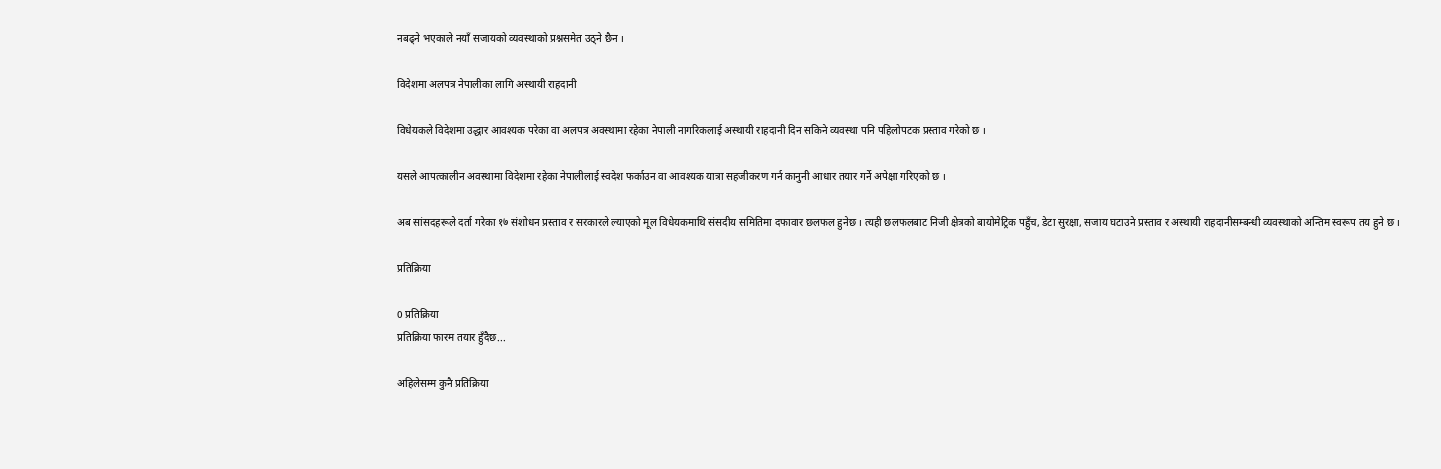नबढ्ने भएकाले नयाँ सजायको व्यवस्थाको प्रश्नसमेत उठ्ने छैन ।

विदेशमा अलपत्र नेपालीका लागि अस्थायी राहदानी

विधेयकले विदेशमा उद्धार आवश्यक परेका वा अलपत्र अवस्थामा रहेका नेपाली नागरिकलाई अस्थायी राहदानी दिन सकिने व्यवस्था पनि पहिलोपटक प्रस्ताव गरेको छ ।

यसले आपत्कालीन अवस्थामा विदेशमा रहेका नेपालीलाई स्वदेश फर्काउन वा आवश्यक यात्रा सहजीकरण गर्न कानुनी आधार तयार गर्ने अपेक्षा गरिएको छ ।

अब सांसदहरूले दर्ता गरेका १७ संशोधन प्रस्ताव र सरकारले ल्याएको मूल विधेयकमाथि संसदीय समितिमा दफावार छलफल हुनेछ । त्यही छलफलबाट निजी क्षेत्रको बायोमेट्रिक पहुँच, डेटा सुरक्षा, सजाय घटाउने प्रस्ताव र अस्थायी राहदानीसम्बन्धी व्यवस्थाको अन्तिम स्वरूप तय हुने छ ।

प्रतिक्रिया

0 प्रतिक्रिया
प्रतिक्रिया फारम तयार हुँदैछ...

अहिलेसम्म कुनै प्रतिक्रिया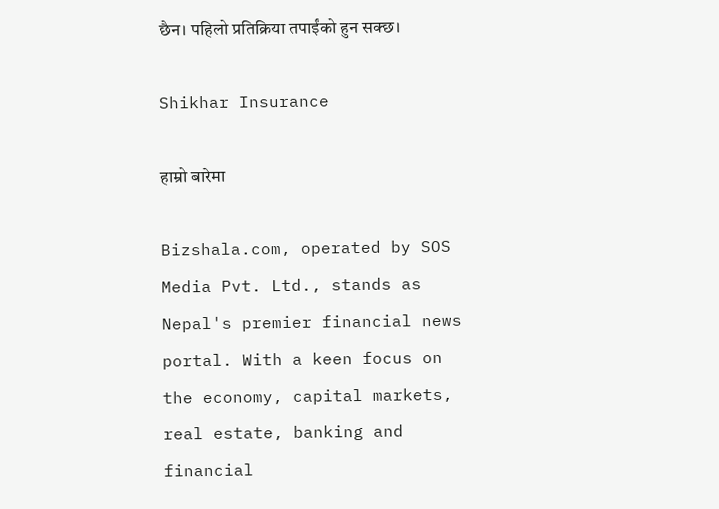छैन। पहिलो प्रतिक्रिया तपाईंको हुन सक्छ।

Shikhar Insurance

हाम्रो बारेमा

Bizshala.com, operated by SOS Media Pvt. Ltd., stands as Nepal's premier financial news portal. With a keen focus on the economy, capital markets, real estate, banking and financial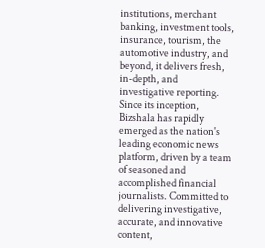institutions, merchant banking, investment tools, insurance, tourism, the automotive industry, and beyond, it delivers fresh, in-depth, and investigative reporting. Since its inception, Bizshala has rapidly emerged as the nation's leading economic news platform, driven by a team of seasoned and accomplished financial journalists. Committed to delivering investigative, accurate, and innovative content,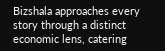Bizshala approaches every story through a distinct economic lens, catering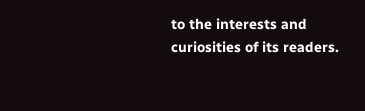to the interests and curiosities of its readers.